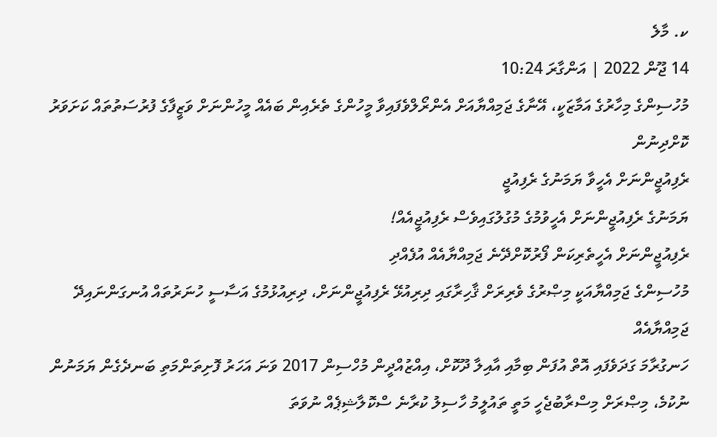ކ. މާލެ
14 ޖޫން 2022 | އަންގާރަ 10:24
މުހުސިންގެ މިހާރުގެ އަމާޒަކީ، އޭނާގެ ޖަމިއްޔާއަށް އެންރޯލްވެފައިވާ މީހުންގެ ތެރެއިން ބައެއް މީހުންނަށް ވަޒީފާގެ ފުރުސަތުތައް ކަށަވަރު ކޮށްދިނުން
ރެފިއުޖީންނަށް އެހީވާ ޔަމަނުގެ ރެފިއުޖީ
ޔަމަނުގެ ރެފިއުޖީންނަށް އެހީވުމުގެ މުގުލުގައިވެސް ރެފިއުޖީއެއް!
ރެފިއުޖީންނަށް އެހީތެރިކަން ފޯރުކޮށްދޭނެ ޖަމިއްޔާއެއް އުފެއްދި
މުހުސިންގެ ޖަމިއްޔާއަކީ މިޞްރުގެ ވެރިރަށް ޤާހިރާގައި ދިރިއުޅޭ ރެފިއުޖީންނަށް، ދިރިއުޅުމުގެ އަސާސީ ހުނަރުތައް އުނގަންނައިދޭ ޖަމިއްޔާއެއް
ހަނގުރާމަ ގަދަވެފައި އޮތް އުފަން ބިމާއި އާއިލާ ދޫކޮށް، އިއްޒުއްދީން މުހްސިން 2017 ވަނަ އަހަރު ފޮށިތަންމަތި ބަނދެގެން ޔަމަނުން ނުކުމެ، މިޞްރަށް މިސްރާބުޖެހީ މަތީ ތައުލީމު ހާސިލު ކުރާނެ ސްކޮލާޝިޕެއް ނުވަތަ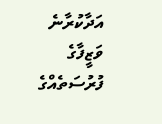އަދާކުރާނެ ވަޒީފާގެ ފުރުސަތެއްގެ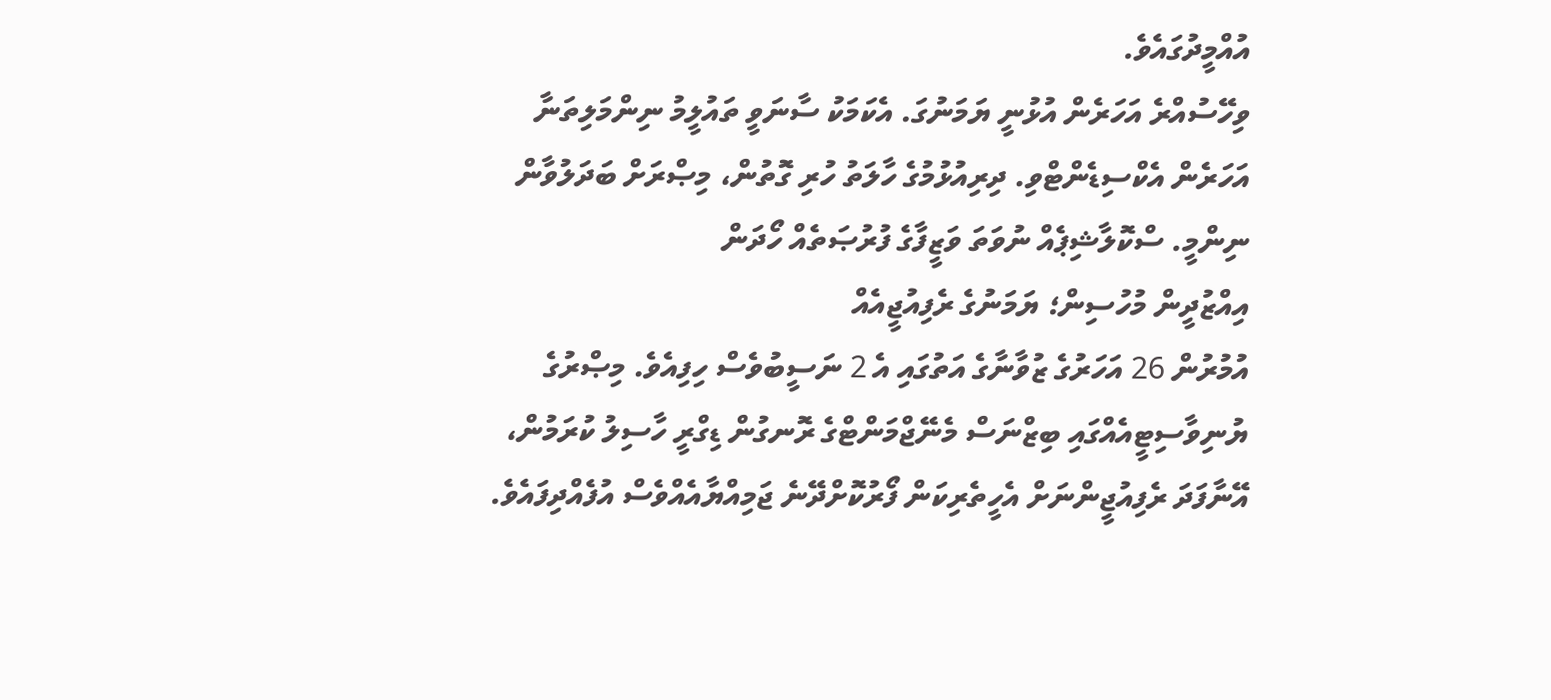އުއްމީދުގައެވެ.
ވިހޭސުއްރެ އަހަރެން އުޅުނީ ޔަމަނުގަ. އެކަމަކު ސާނަވީ ތައުލީމު ނިންމަލިތަނާ އަހަރެން އެކްސިޑެންޓްވި. ދިރިއުޅުމުގެ ހާލަތު ހުރި ގޮތުން، މިޞްރަށް ބަދަލުވާން ނިންމީ. ސްކޮލާޝިޕެއް ނުވަތަ ވަޒީފާގެ ފުރުޞަތެއް ހޯދަން
އިއްޒުދީން މުހުސިން؛ ޔަމަނުގެ ރެފިއުޖީއެއް
އުމުރުން 26 އަހަރުގެ ޒުވާނާގެ އަތުގައި އެ 2 ނަސީބުވެސް ހިފިއެވެ. މިޞްރުގެ ޔުނިވާސިޓީއެއްގައި ބިޒްނަސް މެނޭޖްމަންޓްގެ ރޮނގުން ޑިގްރީ ހާސިލު ކުރަމުން، އޭނާފަދަ ރެފިއުޖީންނަށް އެހީތެރިކަން ފޯރުކޮށްދޭނެ ޖަމިއްޔާއެއްވެސް އުފެއްދިފައެވެ.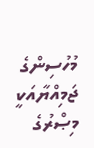މުހުސިންގެ ޖަމިއްޔާއަކީ މިޞްރުގެ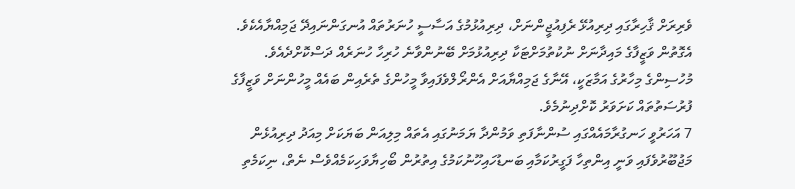ވެރިރަށް ޤާހިރާގައި ދިރިއުޅޭ ރެފިއުޖީންނަށް، ދިރިއުޅުމުގެ އަސާސީ ހުނަރުތައް އުނގަންނައިދޭ ޖަމިއްޔާއެކެވެ. އެގޮތުން ވަޒީފާގެ މައިދާނަށް ނުކުތުމަށްޓަކާ ދިރިއުޅުމަށް ބޭނުންވާނެ ހުރިހާ ހުނަރެއް ދަސްކޮށްދެއެވެ. މުހުސިންގެ މިހާރުގެ އަމާޒަކީ، އޭނާގެ ޖަމިއްޔާއަށް އެންރޯލްވެފައިވާ މީހުންގެ ތެރެއިން ބައެއް މީހުންނަށް ވަޒީފާގެ ފުރުސަތުތައް ކަށަވަރު ކޮށްދިނުމެވެ.
7 އަހަރުވީ ހަނގުރާމައެއްގައި ސުންނާފަތި ވަމުންދާ ޔަމަނުގައި އެތައް މިލިއަން ބަޔަކަށް މިއަދު ދިރިއުޅެން މަޖުބޫރުވެފައި ވަނީ އިންތިހާ ފަގީރުކަމާއި ބަނޑުހައިހޫނުކަމުގެ އިތުރުން ބޯހިޔާވަހިކަމެއްވެސް ނެތް، ނިކަމެތި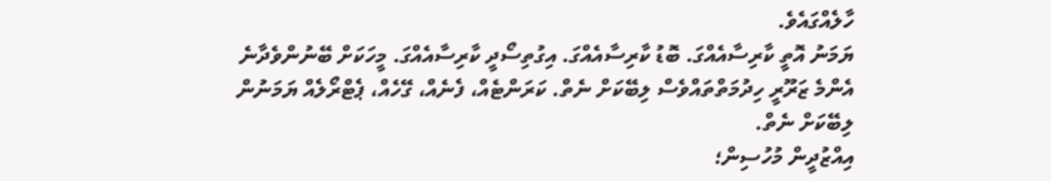ހާލެއްގައެވެ.
ޔަމަނު އޮތީ ކާރިސާއެއްގަ. ބޮޑު ކާރިސާއެއްގަ. އިގުތިސޯދީ ކާރިސާއެއްގަ. މީހަކަށް ބޭނުންވެދާނެ އެންމެ ޒަރޫރީ ހިދުމަތްތައްވެސް ލިބޭކަށް ނެތް. ކަރަންޓެއް، ފެނެއް، ގޭހެއް، ޕެޓްރޯލެއް ޔަމަނުން ލިބޭކަށް ނެތް.
އިއްޒުދީން މުހުސިން؛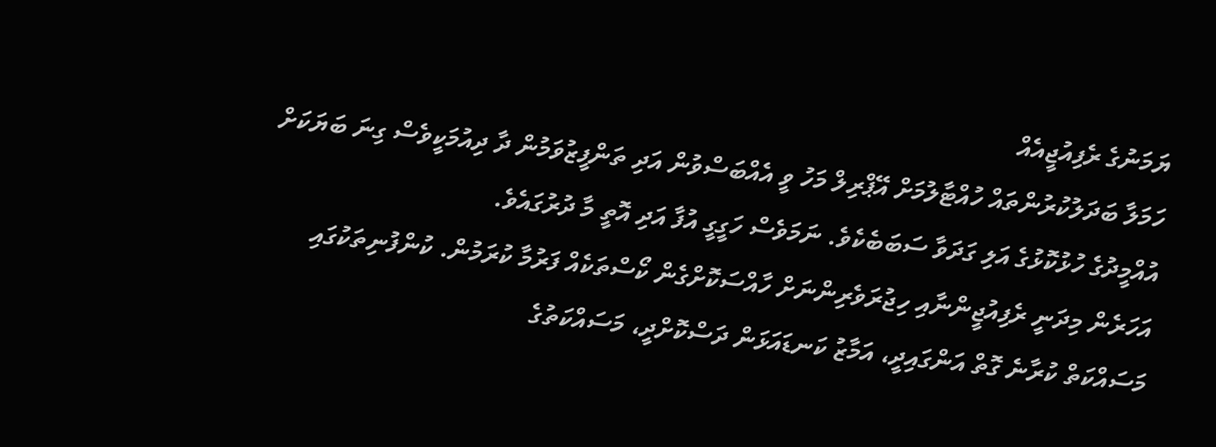ޔަމަނުގެ ރެފިއުޖީއެއް
ހަމަލާ ބަދަލުކުރުންތައް ހުއްޓާލުމަށް އޭޕްރިލް މަހު ވީ އެއްބަސްވުން އަދި ތަންފީޒުވަމުން ދާ ދިއުމަކީވެސް ގިނަ ބަޔަކަށް އުއްމީދުގެ ހުޅުކޮޅުގެ އަލި ގަދަވާ ސަބަބެކެވެ. ނަމަވެސް ހަގީގީ އުފާ އަދި އޮތީ މާ ދުރުގައެވެ.
އަހަރެން މިދަނީ ރެފިއުޖީންނާއި ހިޖުރަވެރިންނަށް ހާއްސަކޮށްގެން ކޯސްތަކެއް ފަރުމާ ކުރަމުން. ކުންފުނިތަކުގައި މަސައްކަތް ކުރާނެ ގޮތް އަންގައިދީ، އަމާޒު ކަނޑައަޅަން ދަސްކޮށްދީ، މަސައްކަތުގެ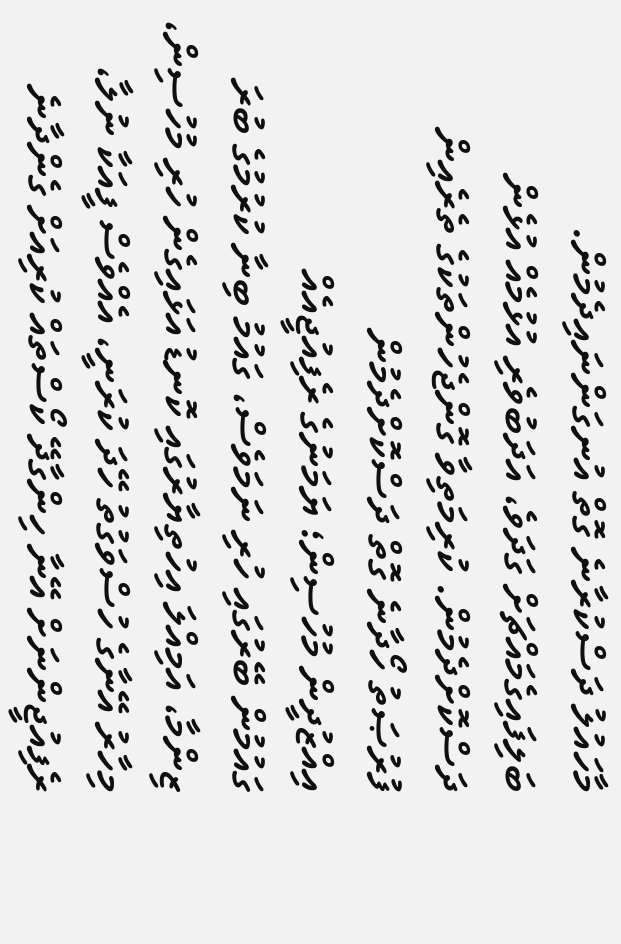މާހައުލު ދަސްކުރާނެ ގޮތް އުނގަންނައިދެމުން. ބަލިފައިގެމައްޗަށް ގަދަވެ، އަދަބުވެރި އުޅުމެއް އުޅެން ދަސްކޮށްދެމުން. ކުރިމަތިވާ ގޮންޖެހުންތަކުގެ ތެރެއިން ފުރުޞަތު ހޯދާނެ ގޮތް ދަސްކޮށްދެމުން
އިއްޒުދީން މުހުސިން؛ ޔަމަނުގެ ރެފިއުޖީއެއް
ގައުމުން ބޭރުގައި ހުރި ނަމަވެސް، ގައުމު ބިނާ ކުރުމުގެ ބުރަ ޒިންމާ، އަމިއްލަ އިހުތިޔާރުގައި ކޮނޑު އަޅައިގެން ހުރި މުހުސިން، މިހާރު އޭނާގެ ހުސްވަގުތު ހޭދަ ކުރަނީ، އެއްވެސް ފީއަކާ ނުލާ، ރެފިއުޖީންނަށް އޭނާ ހިންގާދޭ ކޯސްތައް ކުރިއަށް ގެންދާނެ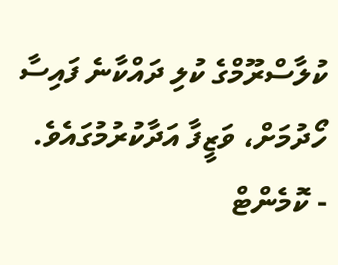ކުލާސްރޫމްގެ ކުލި ދައްކާނެ ފައިސާ ހޯދުމަށް، ވަޒީފާ އަދާކުރުމުގައެވެ.
- ކޮމެންޓް